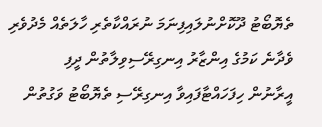ތެޔޮބޯޓު ދޫކޮށްނުލައިފިނަމަ ނުރައްކާތެރި ހާލަތެއް މެދުވެރި ވެދާނެ ކަމުގެ އިންޒާރު އިނގިރޭސިވިލާތުން ދީފި
އީރާނުން ހިފަހައްޓާފައިވާ އިނގިރޭސި ތެޔޮބޯޓު ވަގުތުން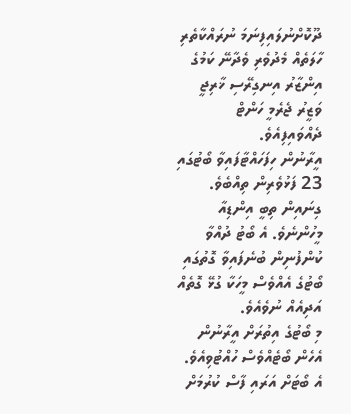ދޫކޮށްނުލައިފިނަމަ ނުރައްކާތެރި ހާލަތެއް މެދުވެރި ވެދާނޭ ކަމުގެ އިންޒާރު އިނގިރޭސި ޚާރިޖީ ވަޒީރު ޖެރެމީ ހަންޓް ދެއްވައިފިއެވެ.
އީރާނުން ހިފަހައްޓާފައިވާ ބޯޓުގައި 23 ފަޅުވެރިން ތިއްބެވެ. ގިނައިން ތިބީ އިންޑިއާ މީހުންނެވެ. އެ ބޯޓު ދުއްވާ ކުންފުނިން ބުނެފައިވާ ގޮތުގައި ބޯޓުގެ އެއްވެސް މީހަކާ ގުޅޭ ގޮތެއް އަދިއެއް ނުވެއެވެ.
މި ބޯޓުގެ އިތުރަށް އީރާނުން އެހެން ބޯޓެއްވެސް ހުއްޓުވިއެވެ. އެ ބޯޓަށް އަރައި ފާސް ކުރުމަށް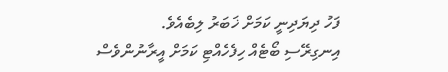ފަހު ދިޔަދިނީ ކަމަށް ޚަބަރު ލިބެއެވެ.
އިނގިރޭސި ބޯޓެއް ހިފެހެއްޓި ކަމަށް އީރާނުންވެސް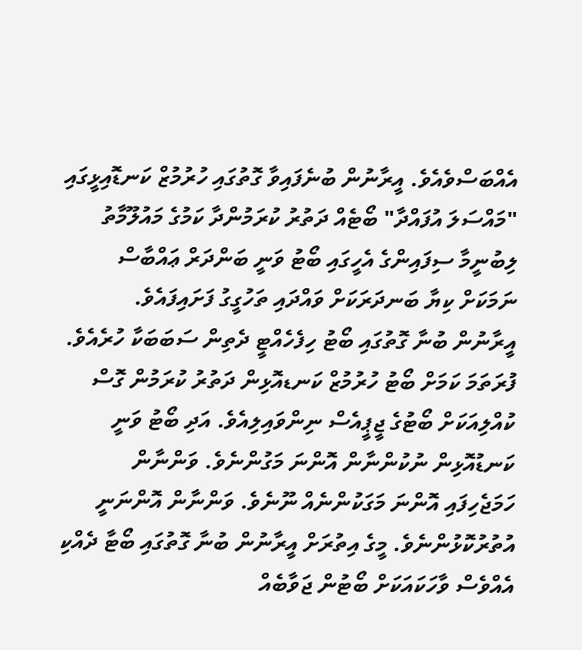އެއްބަސްވެއެވެ. އީރާނުން ބުނެފައިވާ ގޮތުގައި ހުރުމުޒް ކަނޑޮއިޅީގައި "މައްސަލަ އުފައްދާ" ބޯޓެއް ދަތުރު ކުރަމުންދާ ކަމުގެ މައުލޫމާތު ލިބުނީމާ ސިފައިންގެ އެހީގައި ބޯޓު ވަނީ ބަންދަރް ޢައްބާސް ނަމަކަށް ކިޔާ ބަނދަރަކަށް ވައްދައި ތަހުގީގު ފަށައިފައެވެ.
އީރާނުން ބުނާ ގޮތުގައި ބޯޓު ހިފެހެއްޓީ ދެތިން ސަބަބަކާ ހުރެއެވެ. ފުރަތަމަ ކަމަށް ބޯޓު ހުރުމުޒް ކަނޑއޮޅިން ދަތުރު ކުރަމުން ގޮސް ކުއްލިއަކަށް ބޯޓުގެ ޖީޕީއެސް ނިންވައިލިއެވެ. އަދި ބޯޓު ވަނީ ކަނޑުއޮޅިން ނުކުންނާން އޮންނަ މަގުންނެވެ. ވަންނާން ހަމަޖެހިފައި އޮންނަ މަގަކުންނެއް ނޫނެވެ. ވަންނާން އޮންނަނީ އުތުރުކޮޅުންނެވެ. މީގެ އިތުރަށް އީރާނުން ބުނާ ގޮތުގައި ބޯޓާ ދެއްކި އެއްވެސް ވާހަކައަކަށް ބޯޓުން ޖަވާބެއް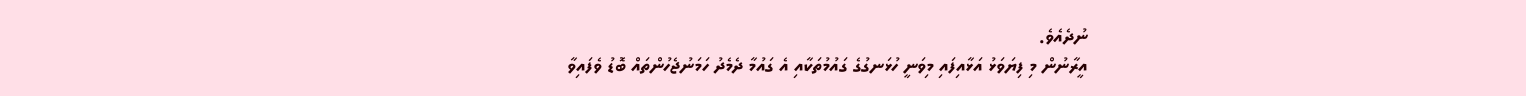ނުދެއެވެ.
އީރާނުން މި ފިޔަވަޅު އަޅާއިފައި މިވަނީ ހުޅަނގުގެ ގައުމުތަކާއި އެ ގައުމާ ދެމެދު ހަމަނުޖެހުންތައް ބޮޑު ވެފައިވާ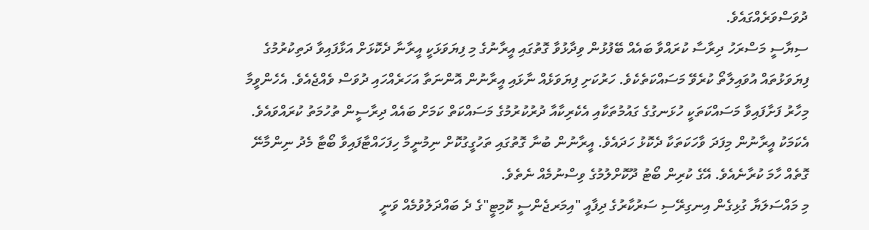ދުވަސްވަރެއްގައެވެ.
ސިޔާސީ މަސްރަހު ދިރާސާ ކުރައްވާ ބައެއް ބޭފުޅުން ވިދާޅުވާ ގޮތުގައި އީރާނުގެ މި ފިޔަވަޅަކީ އީރާނާ ދެކޮޅަށް އަޅާފައިވާ ދަތިކުރުމުގެ ފިޔަވަޅުތައް އުވައިލާތޯ ކުރެވޭ މަސައްކަތެކެވެ. ހަރުކަށި ފިޔަވަޅެއް ނާޅައި އީރާނުން އޮންނަތާ އަހަރެއްހައި ދުވަސް ވެއްޖެއެވެ. އެހެންވީމާ މިހާރު ފަށާފައިވާ މަސައްކަތަކީ ހުޅަނގުގެ ގައުމުތަކާއި އެކެރިކާއާ ދުރުކުރުމުގެ މަސައްކަތް ކަމަށް ބައެއް ދިރާސީން ތުހުމަތު ކުރައްވައެވެ.
އެކަމަކު އީރާނުން މިފަދަ ވާހަކަތަކާ ދެކޮޅު ހަދައެވެ. އީރާނުން ބުނާ ގޮތުގައި ތަހުގީގުކޮށް ނިމުނީމާ ހިފަހައްޓާފައިވާ ބޯޓާ މެދު ނިންމާނޭ ގޮތެއް ހާމަ ކުރާނެއެވެ. އޭގެ ކުރިން ބޯޓު ދޫކޮށްލުމުގެ ވިސްނުމެއް ނެތެވެ.
މި މައްސަލަޔާ ގުޅިގެން އިނގިރޭސި ސަރުކާރުގެ ދިފާއީ "އިމަރޖެންސީ ކޮމިޓީ"ގެ ދެ ބައްދަލުވުމެއް ވަނީ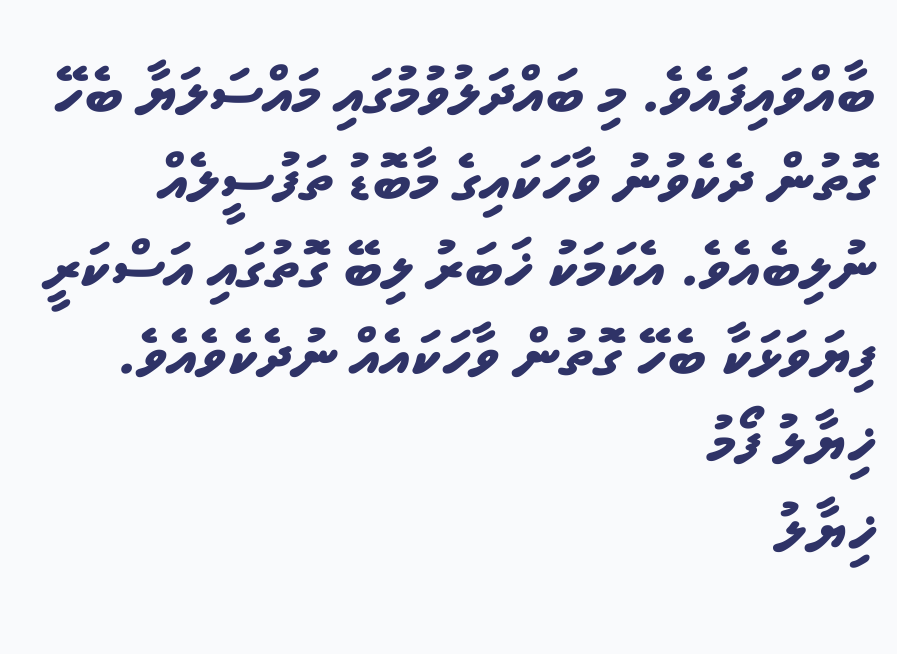ބާއްވައިފައެވެ. މި ބައްދަލުވުމުގައި މައްސަލަޔާ ބެހޭ ގޮތުން ދެކެވުނު ވާހަކައިގެ މާބޮޑު ތަފުސީލެއް ނުލިބެއެވެ. އެކަމަކު ޚަބަރު ލިބޭ ގޮތުގައި އަސްކަރީ ފިޔަވަޅަކާ ބެހޭ ގޮތުން ވާހަކައެއް ނުދެކެވެއެވެ.
ޚިޔާލު ފޯމު
ޚިޔާލު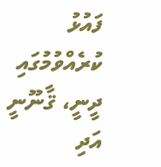ފައުޅު ކުރެއްވުމުގައި ދީނީ، ޤާނޫނީ އަދި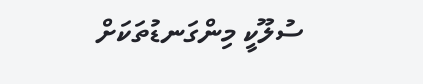ސުލޫކީ މިންގަނޑުތަކަށް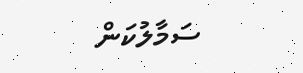ސަމާލުކަން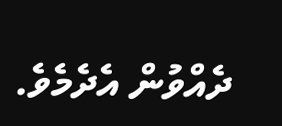ދެއްވުން އެދެމެވެ.